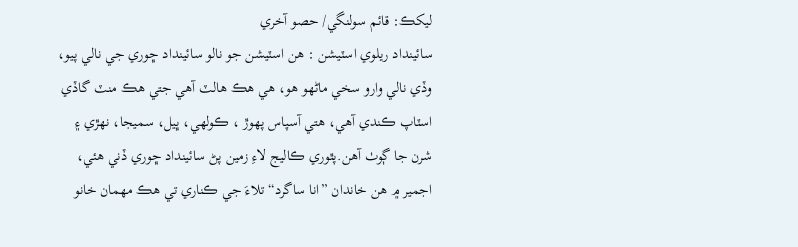ليکڪ: قائم سولنگي/ حصو آخري
سائينداد ريلوي اسٽيشن : هن اسٽيشن جو نالو سائينداد ڇوري جي نالي پيو، وڏي نالي وارو سخي ماڻهو هو، هي هڪ هالٽ آهي جتي هڪ منٽ گاڏي اسٽاپ ڪندي آهي، هتي آسپاس پهوڙ ، ڪولهي، ڀيل، سميجا، نهڙي ۽ شرن جا ڳوٺ آهن.پٿوري ڪاليج لاءِ زمين پڻ سائينداد ڇوري ڏني هئي، اجمير ۾ هن خاندان ”انا ساگرد“ تلاءَ جي ڪناري تي هڪ مهمان خانو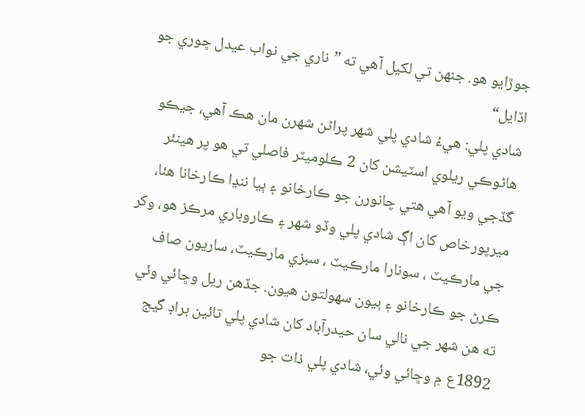جوڙايو هو. جنهن تي لکيل آهي ته ”ناري جي نواب عيدل ڇوري جو اڏايل“
شادي پلي: هيءُ شادي پلي شهر پراڻن شهرن مان هڪ آهي، جيڪو هاڻوڪي ريلوي اسٽيشن کان 2 ڪلوميٽر فاصلي تي هو پر هينئر گڏجي ويو آهي هتي چانورن جو ڪارخانو ۽ ٻيا ننڍا ڪارخانا هئا، ميرپورخاص کان اڳ شادي پلي وڏو شهر ۽ ڪاروباري مرڪز هو، وکر جي مارڪيٽ ، سونارا مارڪيٽ ، سبزي مارڪيٽ، ساريون صاف ڪرڻ جو ڪارخانو ۽ ٻيون سهولتون هيون. جڏهن ريل وڇائي وئي ته هن شهر جي نالي سان حيدرآباد کان شادي پلي تائين براڊ گيج 1892ع ۾ وڇائي وئي، شادي پلي ذات جو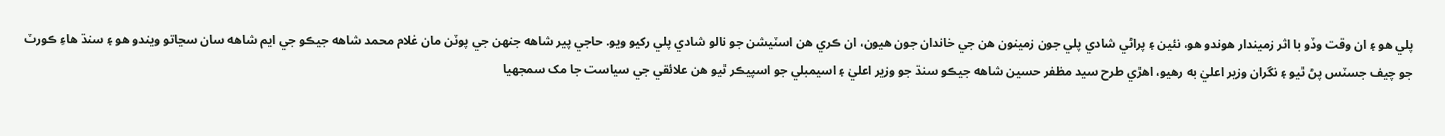پلي هو ۽ ان وقت وڏو با اثر زميندار هوندو هو، نئين ۽ پراڻي شادي پلي جون زمينون هن جي خاندان جون هيون، ان ڪري هن اسٽيشن جو نالو شادي پلي رکيو ويو. حاجي پير شاهه جنهن جي پوٽن مان غلام محمد شاهه جيڪو جي ايم شاهه سان سڃاتو ويندو هو ۽ سنڌ هاءِ ڪورٽ جو چيف جسٽس پڻ ٿيو ۽ نگران وزير اعليٰ به رهيو، اهڙي طرح سيد مظفر حسين شاهه جيڪو سنڌ جو وزير اعليٰ ۽ اسيمبلي جو اسپيڪر ٿيو هن علائقي جي سياست جا مک سمجهيا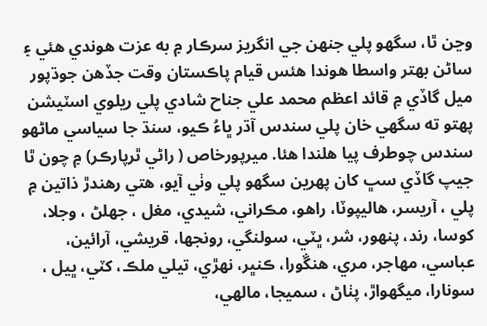وڃن ٿا، سگهو پلي جنهن جي انگريز سرڪار ۾ به عزت هوندي هئي ۽ ساڻن بهتر واسطا هوندا هئس قيام پاڪستان وقت جڏهن جوڌپور ميل گاڏي ۾ قائد اعظم محمد علي جناح شادي پلي ريلوي اسٽيشن پهتو ته سگهي خان پلي سندس آڌر ڀاءُ ڪيو، سنڌ جا سياسي ماڻهو سندس چوطرف پيا هلندا هئا. ميرپورخاص ( راڻي ٿرپارڪر) ۾ چون ٿا جيپ گاڏي سڀ کان پهرين سگهو پلي وٺي آيو، هتي رهندڙ ذاتين ۾ پلي ، آريسر، هاليپوٽا، راهو، مڪراني، شيدي، مغل ، جهلڻ ، وجلا، کوسا، رند، پنهور، شر، ڀٽي، سولنگي، رونجها، قريشي، آرائين، عباسي، مهاجر، مري، هنڱورا، ڪنڀر، نهڙي، تيلي ملڪ، کٽي، ڀيل ، سونارا، ميگهواڙ، پٺاڻ ، سميجا، مالهي،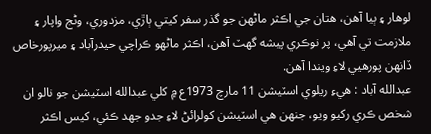لوهار ۽ ٻيا آهن، هتان جي اڪثر ماڻهن جو گذر سفر کيتي ٻاڙي، مزدوري، وڻج واپار ۽ ملازمت تي آهي، پر نوڪري پيشه گهٽ آهن، اڪثر ماڻهو ڪراچي حيدرآباد ۽ ميرپورخاص ڏانهن پورهيي لاءِ ويندا آهن.
عبدالله آباد : هيءِ ريلوي اسٽيشن 11 مارچ 1973ع ۾ کلي عبدالله اسٽيشن جو نالو ان شخص ڪري رکيو ويو، جنهن هي اسٽيشن کولرائڻ لاءِ جدو جهد ڪئي، کيس اڪثر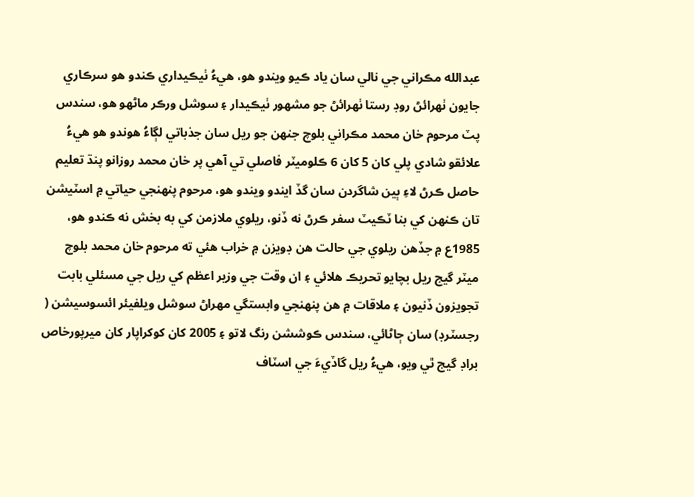عبدالله مڪراني جي نالي سان ياد ڪيو ويندو هو، هيءُ ٺيڪيداري ڪندو هو سرڪاري جايون ٺهرائڻ روڊ رستا ٺهرائڻ جو مشهور ٺيڪيدار ۽ سوشل ورڪر ماڻهو هو، سندس پٽ مرحوم خان محمد مڪراني بلوچ جنهن جو ريل سان جذباتي لڳاءُ هوندو هو هيءُ علائقو شادي پلي کان 5 کان 6 ڪلوميٽر فاصلي تي آهي پر خان محمد روزانو پنڌ تعليم حاصل ڪرڻ لاءِ ٻين شاگردن سان گڏ ايندو ويندو هو، مرحوم پنهنجي حياتي ۾ اسٽيشن تان ڪنهن کي بنا ٽڪيٽ سفر ڪرڻ نه ڏنو، ريلوي ملازمن کي به بخش نه ڪندو هو، 1985ع ۾ جڏهن ريلوي جي حالت هن ڊويزن ۾ خراب هئي ته مرحوم خان محمد بلوچ ميٽر گيج ريل بچايو تحريڪ هلائي ۽ ان وقت جي وزير اعظم کي ريل جي مسئلي بابت تجويزون ڏنيون ۽ ملاقات ۾ هن پنهنجي وابستگي مهراڻ سوشل ويلفيئر ائسوسيشن ( رجسٽرڊ) سان ڄاڻائي، سندس ڪوششن رنگ لاتو ۽ 2005 کان کوکراپار کان ميرپورخاص براڊ گيج ٿي ويو، هيءُ ريل گاڏيءَ جي اسٽاف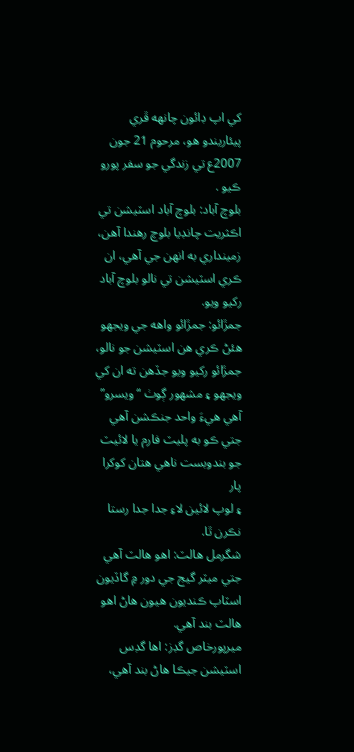کي اپ ڊائون چانهه ڦري پيئاريندو هو، مرحوم 21 جون 2007ع تي زندگي جو سفر پورو ڪيو .
بلوچ آباد: بلوچ آباد اسٽيشن تي اڪثريت چانڊيا بلوچ رهندا آهن، زمينداري به انهن جي آهي، ان ڪري اسٽيشن تي نالو بلوچ آباد رکيو ويو.
جمڙائو: جمڙائو واهه جي ويجهو هئڻ ڪري هن اسٽيشن جو نالو، جمڙائو رکيو ويو جڏهن ته ان کي ويجهو ۽ مشهور ڳوٺ “ ويسرو” آهي هيءَ واحد جنڪشن آهي جتي ڪو به پليٽ فارم يا لائيٽ جو بندوبست ناهي هتان کوکرا پار
۽ لوپ لائين لاءِ جدا جدا رستا نڪرن ٿا.
شگرمل هالٽ: اهو هالٽ آهي جتي ميٽر گيج جي دور ۾ گاڏيون اسٽاپ ڪنديون هيون هاڻ اهو هالٽ بند آهي.
ميرپورخاص گڊز: اها گڊس اسٽيشن جيڪا هاڻ بند آهي،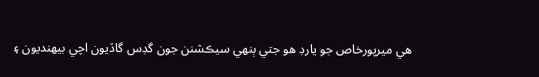هي ميرپورخاص جو يارڊ هو جتي ٻنهي سيڪشنن جون گڊس گاڏيون اچي بيهنديون ۽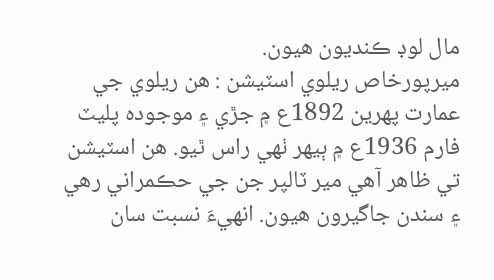مال لوڊ ڪنديون هيون.
ميرپورخاص ريلوي اسٽيشن : هن ريلوي جي عمارت پهرين 1892ع ۾ جڙي ۽ موجوده پليٽ فارم 1936ع ۾ ٻيهر ٺهي راس ٿيو. هن اسٽيشن تي ظاهر آهي مير ٽالپر جن جي حڪمراني رهي ۽ سندن جاگيرون هيون. انهيءَ نسبت سان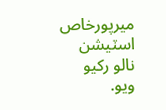ميرپورخاص اسٽيشن نالو رکيو ويو.